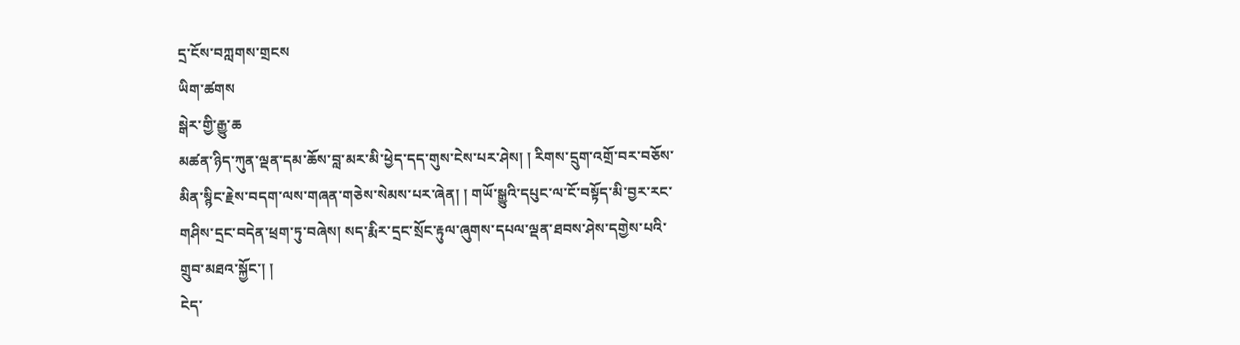དྲ་ངོས་བཀླགས་གྲངས
ཡིག་ཚགས
སྒེར་གྱི་རྒྱུ་ཆ
མཚན་ཉིད་ཀུན་ལྡན་དམ་ཆོས་བླ་མར་མི་ཕྱེད་དད་གུས་ངེས་པར་ཤེས། ། རིགས་དྲུག་འགྲོ་བར་བཅོས་མིན་སྙིང་རྗེས་བདག་ལས་གཞན་གཅེས་སེམས་པར་ཞེན། ། གཡོ་སྒྱུའི་དཔུང་ལ་ངོ་བསྟོད་མི་བྱར་རང་གཤིས་དྲང་བདེན་ཕྲག་ཏུ་བཞེས། སད་རྨིར་དྲང་སྲོང་རྟུལ་ཞུགས་དཔལ་ལྡན་ཐབས་ཤེས་དགྱེས་པའི་གྲུབ་མཐའ་སྐྱོང་། །
ངེད་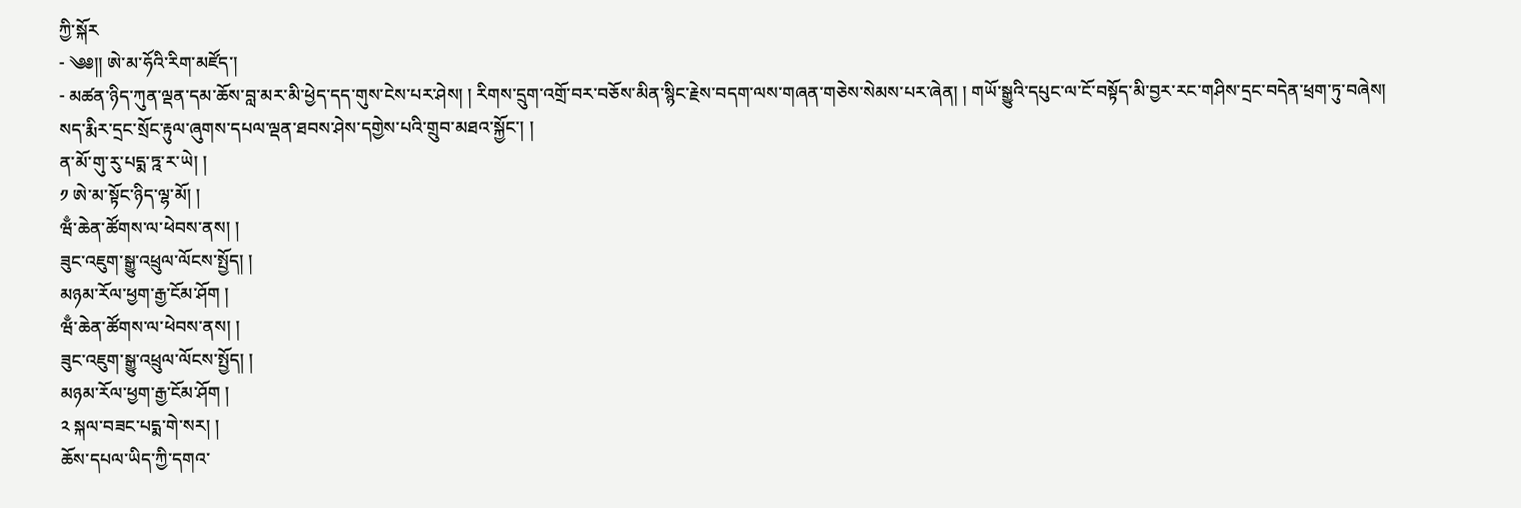ཀྱི་སྐོར
- ༄༅།། ཨེ་མ་ཧོའི་རིག་མཛོད་།
- མཚན་ཉིད་ཀུན་ལྡན་དམ་ཆོས་བླ་མར་མི་ཕྱེད་དད་གུས་ངེས་པར་ཤེས། ། རིགས་དྲུག་འགྲོ་བར་བཅོས་མིན་སྙིང་རྗེས་བདག་ལས་གཞན་གཅེས་སེམས་པར་ཞེན། ། གཡོ་སྒྱུའི་དཔུང་ལ་ངོ་བསྟོད་མི་བྱར་རང་གཤིས་དྲང་བདེན་ཕྲག་ཏུ་བཞེས། སད་རྨིར་དྲང་སྲོང་རྟུལ་ཞུགས་དཔལ་ལྡན་ཐབས་ཤེས་དགྱེས་པའི་གྲུབ་མཐའ་སྐྱོང་། །
ན་མོ་གུ་རུ་པདྨ་ཏྰ་ར་ཡེ། །
༡ ཨེ་མ་སྟོང་ཉིད་ལྷ་མོ། །
ཝྃ་ཆེན་ཚོགས་ལ་ཕེབས་ནས། །
ཟུང་འཇུག་སྒྱུ་འཕྲུལ་ལོངས་སྤྱོད། །
མཉམ་རོལ་ཕྱག་རྒྱ་ངོམ་ཤོག །
ཝྃ་ཆེན་ཚོགས་ལ་ཕེབས་ནས། །
ཟུང་འཇུག་སྒྱུ་འཕྲུལ་ལོངས་སྤྱོད། །
མཉམ་རོལ་ཕྱག་རྒྱ་ངོམ་ཤོག །
༢ སྐལ་བཟང་པདྨ་གེ་སར། །
ཆོས་དཔལ་ཡིད་ཀྱི་དགའ་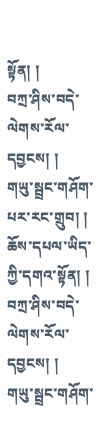སྟོན། །
བཀྲ་ཤིས་བདེ་ལེགས་རོལ་དབྱངས། །
གཡུ་སྦྲང་གཤོག་པར་རང་གྲུབ། །
ཆོས་དཔལ་ཡིད་ཀྱི་དགའ་སྟོན། །
བཀྲ་ཤིས་བདེ་ལེགས་རོལ་དབྱངས། །
གཡུ་སྦྲང་གཤོག་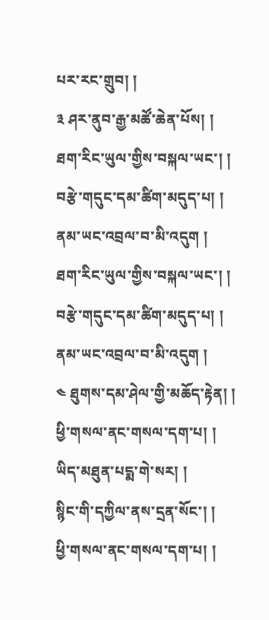པར་རང་གྲུབ། །
༣ ཤར་ནུབ་རྒྱ་མཚོ་ཆེན་པོས། །
ཐག་རིང་ཡུལ་གྱིས་བསྐལ་ཡང་། །
བརྩེ་གདུང་དམ་ཚིག་མདུད་པ། །
ནམ་ཡང་འབྲལ་བ་མི་འདུག །
ཐག་རིང་ཡུལ་གྱིས་བསྐལ་ཡང་། །
བརྩེ་གདུང་དམ་ཚིག་མདུད་པ། །
ནམ་ཡང་འབྲལ་བ་མི་འདུག །
༤ ཐུགས་དམ་ཤེལ་གྱི་མཆོད་རྟེན། །
ཕྱི་གསལ་ནང་གསལ་དག་པ། །
ཡིད་མཐུན་པདྨ་གེ་སར། །
སྙིང་གི་དཀྱིལ་ནས་དྲན་སོང་། །
ཕྱི་གསལ་ནང་གསལ་དག་པ། །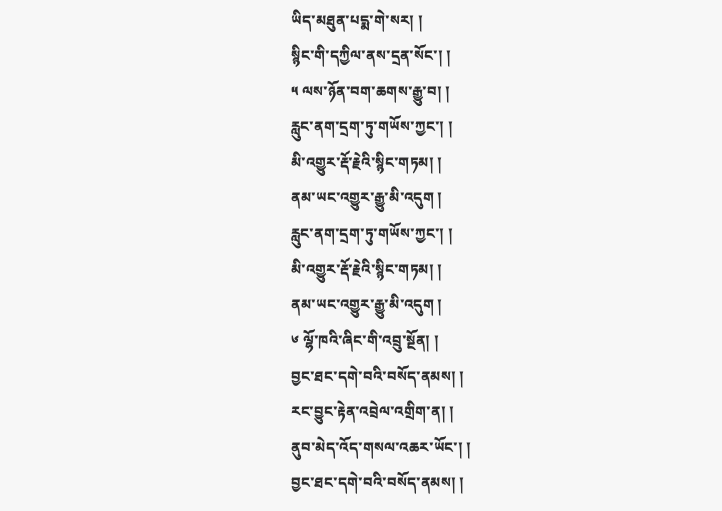ཡིད་མཐུན་པདྨ་གེ་སར། །
སྙིང་གི་དཀྱིལ་ནས་དྲན་སོང་། །
༥ ལས་ཉོན་བག་ཆགས་རྒྱུ་བ། །
རླུང་ནག་དྲག་ཏུ་གཡོས་ཀྱང་། །
མི་འགྱུར་རྡོ་རྗེའི་སྙིང་གཏམ། །
ནམ་ཡང་འགྱུར་རྒྱུ་མི་འདུག །
རླུང་ནག་དྲག་ཏུ་གཡོས་ཀྱང་། །
མི་འགྱུར་རྡོ་རྗེའི་སྙིང་གཏམ། །
ནམ་ཡང་འགྱུར་རྒྱུ་མི་འདུག །
༦ ལྷོ་ཁའི་ཞིང་གི་འབྲུ་སྔོན། །
བྱང་ཐང་དགེ་བའི་བསོད་ནམས། །
རང་བྱུང་རྟེན་འབྲེལ་འགྲིག་ན། །
ནུབ་མེད་འོད་གསལ་འཆར་ཡོང་། །
བྱང་ཐང་དགེ་བའི་བསོད་ནམས། །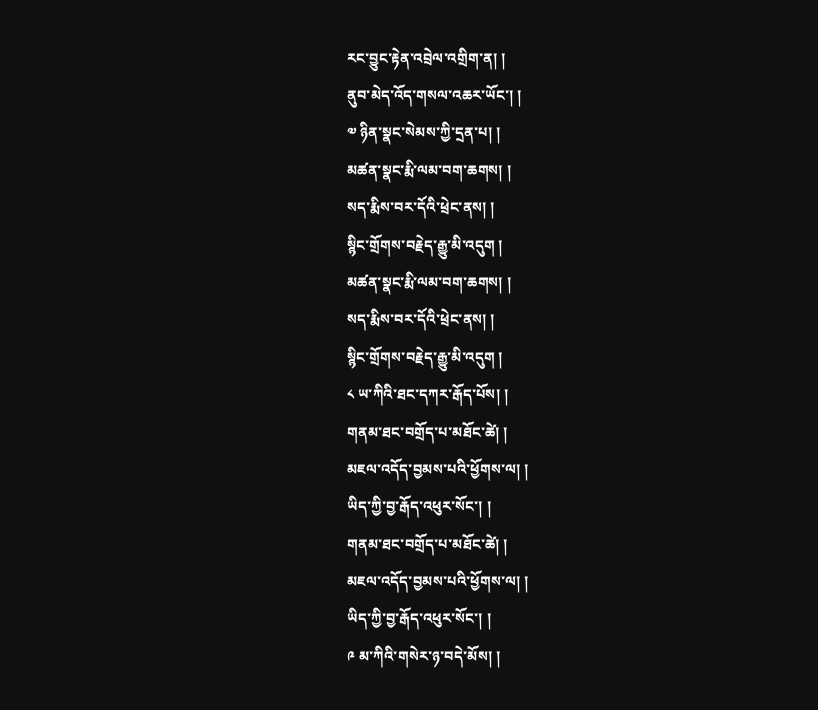རང་བྱུང་རྟེན་འབྲེལ་འགྲིག་ན། །
ནུབ་མེད་འོད་གསལ་འཆར་ཡོང་། །
༧ ཉིན་སྣང་སེམས་ཀྱི་དྲན་པ། །
མཚན་སྣང་རྨི་ལམ་བག་ཆགས། །
སད་རྨིས་བར་དོའི་ཕྲེང་ནས། །
སྙིང་གྲོགས་བརྗེད་རྒྱུ་མི་འདུག །
མཚན་སྣང་རྨི་ལམ་བག་ཆགས། །
སད་རྨིས་བར་དོའི་ཕྲེང་ནས། །
སྙིང་གྲོགས་བརྗེད་རྒྱུ་མི་འདུག །
༨ ཡ་ཀིའི་ཐང་དཀར་རྒོད་པོས། །
གནམ་ཐང་བགྲོད་པ་མཐོང་ཚེ། །
མཇལ་འདོད་བྱམས་པའི་ཕྱོགས་ལ། །
ཡིད་ཀྱི་བྱ་རྒོད་འཕུར་སོང་། །
གནམ་ཐང་བགྲོད་པ་མཐོང་ཚེ། །
མཇལ་འདོད་བྱམས་པའི་ཕྱོགས་ལ། །
ཡིད་ཀྱི་བྱ་རྒོད་འཕུར་སོང་། །
༩ མ་ཀིའི་གསེར་ཉ་བདེ་མོས། །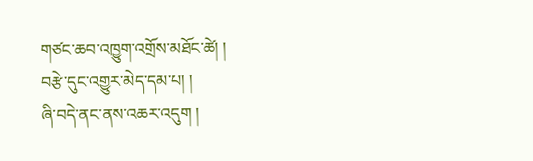གཙང་ཆབ་འཁྱུག་འགྲོས་མཐོང་ཚེ། །
བརྩེ་དུང་འགྱུར་མེད་དམ་པ། །
ཞི་བདེ་ནང་ནས་འཆར་འདུག །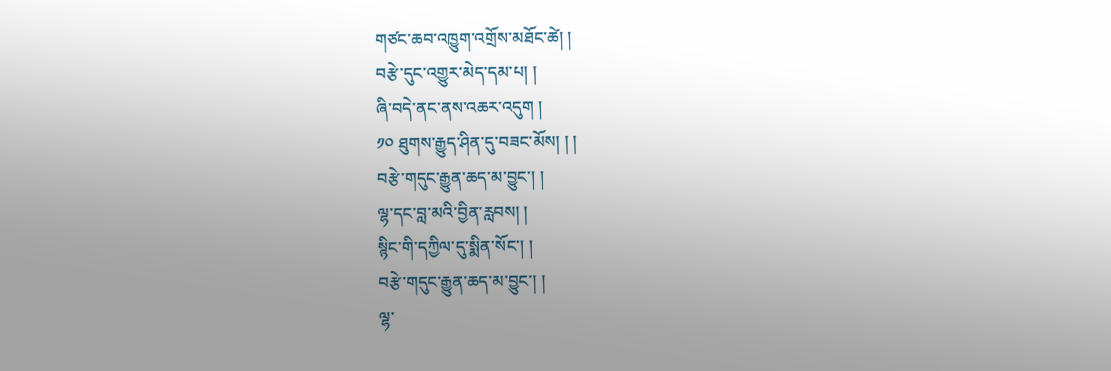གཙང་ཆབ་འཁྱུག་འགྲོས་མཐོང་ཚེ། །
བརྩེ་དུང་འགྱུར་མེད་དམ་པ། །
ཞི་བདེ་ནང་ནས་འཆར་འདུག །
༡༠ ཐུགས་རྒྱུད་ཤིན་དུ་བཟང་མོས། ། །
བརྩེ་གདུང་རྒྱུན་ཆད་མ་བྱུང་། །
ལྷ་དང་བླ་མའི་བྱིན་རླབས། །
སྙིང་གི་དཀྱིལ་དུ་སྨིན་སོང་། །
བརྩེ་གདུང་རྒྱུན་ཆད་མ་བྱུང་། །
ལྷ་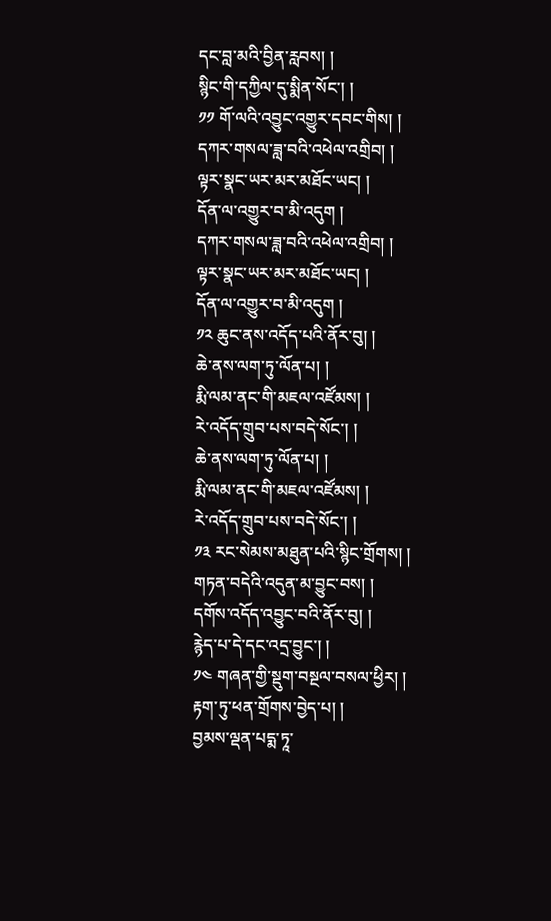དང་བླ་མའི་བྱིན་རླབས། །
སྙིང་གི་དཀྱིལ་དུ་སྨིན་སོང་། །
༡༡ གོ་ལའི་འབྱུང་འགྱུར་དབང་གིས། །
དཀར་གསལ་ཟླ་བའི་འཕེལ་འགྲིབ། །
ལྟར་སྣང་ཡར་མར་མཐོང་ཡང། །
དོན་ལ་འགྱུར་བ་མི་འདུག །
དཀར་གསལ་ཟླ་བའི་འཕེལ་འགྲིབ། །
ལྟར་སྣང་ཡར་མར་མཐོང་ཡང། །
དོན་ལ་འགྱུར་བ་མི་འདུག །
༡༢ ཆུང་ནས་འདོད་པའི་ནོར་བུ། །
ཆེ་ནས་ལག་ཏུ་ལོན་པ། །
རྨི་ལམ་ནང་གི་མཇལ་འཛོམས། །
རེ་འདོད་གྲུབ་པས་བདེ་སོང་། །
ཆེ་ནས་ལག་ཏུ་ལོན་པ། །
རྨི་ལམ་ནང་གི་མཇལ་འཛོམས། །
རེ་འདོད་གྲུབ་པས་བདེ་སོང་། །
༡༣ རང་སེམས་མཐུན་པའི་སྙིང་གྲོགས། །
གཏན་བདེའི་འདུན་མ་བྱུང་བས། །
དགོས་འདོད་འབྱུང་བའི་ནོར་བུ། །
རྙེད་པ་དེ་དང་འདྲ་བྱུང་། །
༡༤ གཞན་གྱི་སྡུག་བསྔལ་བསལ་ཕྱིར། །
རྟག་ཏུ་ཕན་གྲོགས་བྱེད་པ། །
བྱམས་ལྡན་པདྨ་ཏཱ་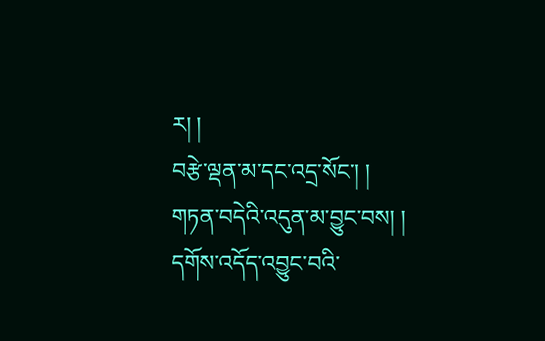ར། །
བརྩེ་ལྡན་མ་དང་འདྲ་སོང་། །
གཏན་བདེའི་འདུན་མ་བྱུང་བས། །
དགོས་འདོད་འབྱུང་བའི་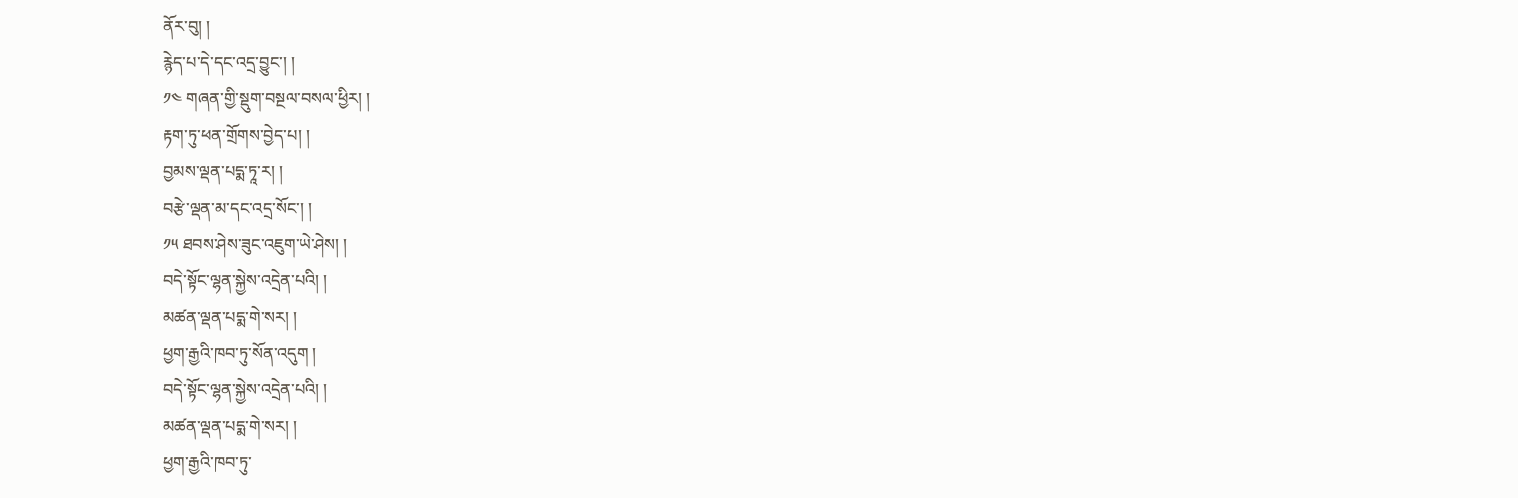ནོར་བུ། །
རྙེད་པ་དེ་དང་འདྲ་བྱུང་། །
༡༤ གཞན་གྱི་སྡུག་བསྔལ་བསལ་ཕྱིར། །
རྟག་ཏུ་ཕན་གྲོགས་བྱེད་པ། །
བྱམས་ལྡན་པདྨ་ཏཱ་ར། །
བརྩེ་ལྡན་མ་དང་འདྲ་སོང་། །
༡༥ ཐབས་ཤེས་ཟུང་འཇུག་ཡེ་ཤེས། །
བདེ་སྟོང་ལྷན་སྐྱེས་འདྲེན་པའི། །
མཚན་ལྡན་པདྨ་གེ་སར། །
ཕྱག་རྒྱའི་ཁབ་ཏུ་སོན་འདུག །
བདེ་སྟོང་ལྷན་སྐྱེས་འདྲེན་པའི། །
མཚན་ལྡན་པདྨ་གེ་སར། །
ཕྱག་རྒྱའི་ཁབ་ཏུ་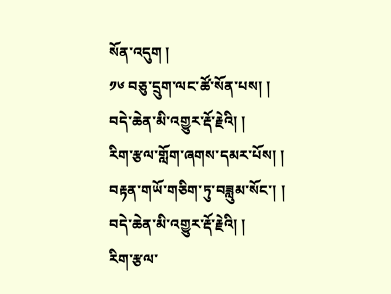སོན་འདུག །
༡༦ བཅུ་དྲུག་ལང་ཚོ་སོན་པས། །
བདེ་ཆེན་མི་འགྱུར་རྡོ་རྗེའི། །
རིག་རྩལ་གློག་ཞགས་དམར་པོས། །
བརྟན་གཡོ་གཅིག་ཏུ་བཟླུམ་སོང་། །
བདེ་ཆེན་མི་འགྱུར་རྡོ་རྗེའི། །
རིག་རྩལ་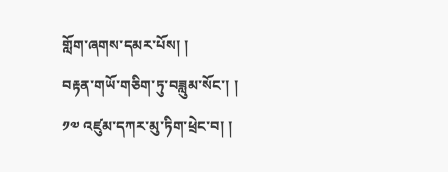གློག་ཞགས་དམར་པོས། །
བརྟན་གཡོ་གཅིག་ཏུ་བཟླུམ་སོང་། །
༡༧ འཛུམ་དཀར་མུ་ཏིག་ཕྲེང་བ། །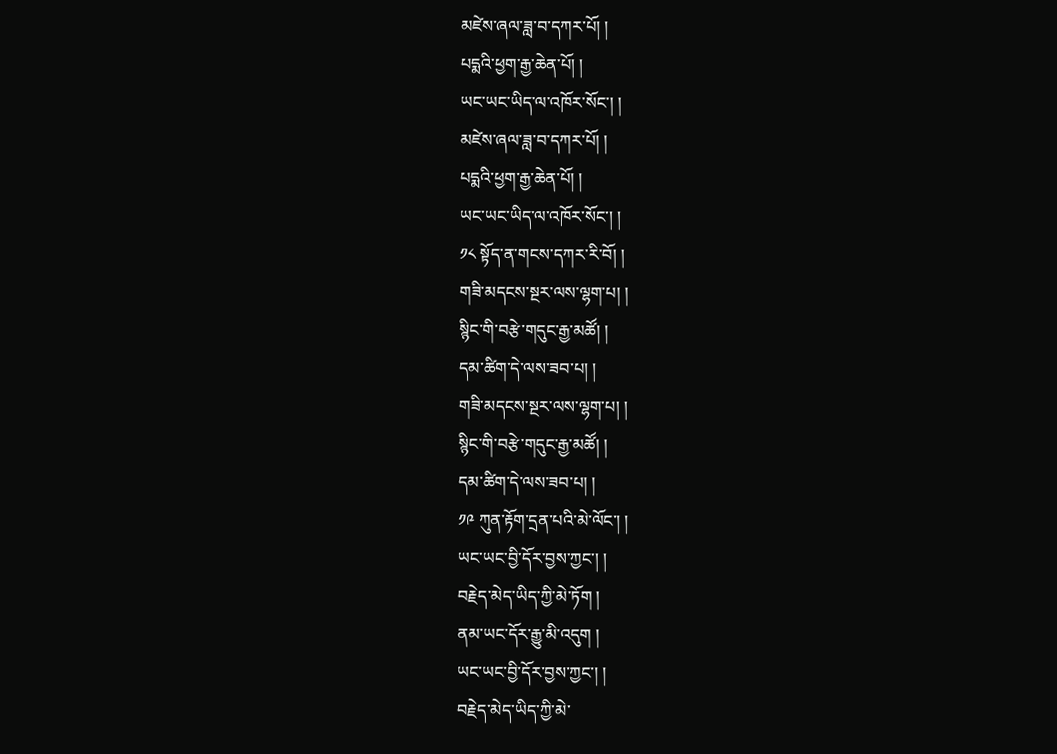མཛེས་ཞལ་ཟླ་བ་དཀར་པོ། །
པདྨའི་ཕྱག་རྒྱ་ཆེན་པོ། །
ཡང་ཡང་ཡིད་ལ་འཁོར་སོང་། །
མཛེས་ཞལ་ཟླ་བ་དཀར་པོ། །
པདྨའི་ཕྱག་རྒྱ་ཆེན་པོ། །
ཡང་ཡང་ཡིད་ལ་འཁོར་སོང་། །
༡༨ སྟོད་ན་གངས་དཀར་རི་བོ། །
གཟི་མདངས་སྔར་ལས་ལྷག་པ། །
སྙིང་གི་བརྩེ་གདུང་རྒྱ་མཚོ། །
དམ་ཚིག་དེ་ལས་ཟབ་པ། །
གཟི་མདངས་སྔར་ལས་ལྷག་པ། །
སྙིང་གི་བརྩེ་གདུང་རྒྱ་མཚོ། །
དམ་ཚིག་དེ་ལས་ཟབ་པ། །
༡༩ ཀུན་རྟོག་དྲན་པའི་མེ་ལོང་། །
ཡང་ཡང་བྱི་དོར་བྱས་ཀྱང་། །
བརྗེད་མེད་ཡིད་ཀྱི་མེ་ཏོག །
ནམ་ཡང་དོར་རྒྱུ་མི་འདུག །
ཡང་ཡང་བྱི་དོར་བྱས་ཀྱང་། །
བརྗེད་མེད་ཡིད་ཀྱི་མེ་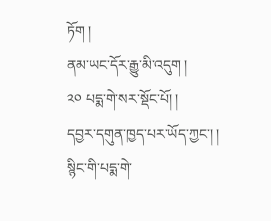ཏོག །
ནམ་ཡང་དོར་རྒྱུ་མི་འདུག །
༢༠ པདྨ་གེ་སར་སྡོང་པོ། །
དབྱར་དགུན་ཁྱད་པར་ཡོད་ཀྱང་། །
སྙིང་གི་པདྨ་གེ་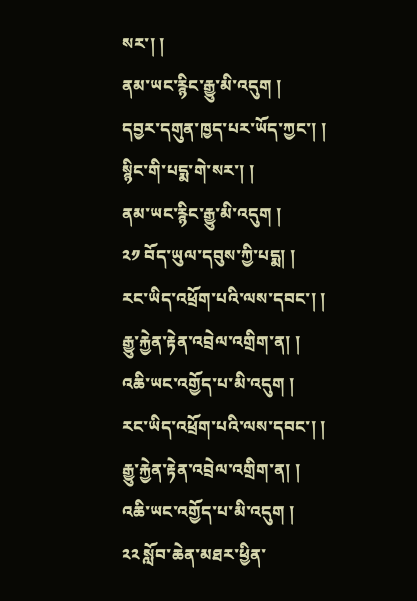སར་། །
ནམ་ཡང་རྙིང་རྒྱུ་མི་འདུག །
དབྱར་དགུན་ཁྱད་པར་ཡོད་ཀྱང་། །
སྙིང་གི་པདྨ་གེ་སར་། །
ནམ་ཡང་རྙིང་རྒྱུ་མི་འདུག །
༢༡ བོད་ཡུལ་དབུས་ཀྱི་པདྨ། །
རང་ཡིད་འཕྲོག་པའི་ལས་དབང་། །
རྒྱུ་རྐྱེན་རྟེན་འབྲེལ་འགྲིག་ན། །
འཆི་ཡང་འགྱོད་པ་མི་འདུག །
རང་ཡིད་འཕྲོག་པའི་ལས་དབང་། །
རྒྱུ་རྐྱེན་རྟེན་འབྲེལ་འགྲིག་ན། །
འཆི་ཡང་འགྱོད་པ་མི་འདུག །
༢༢ སློབ་ཆེན་མཐར་ཕྱིན་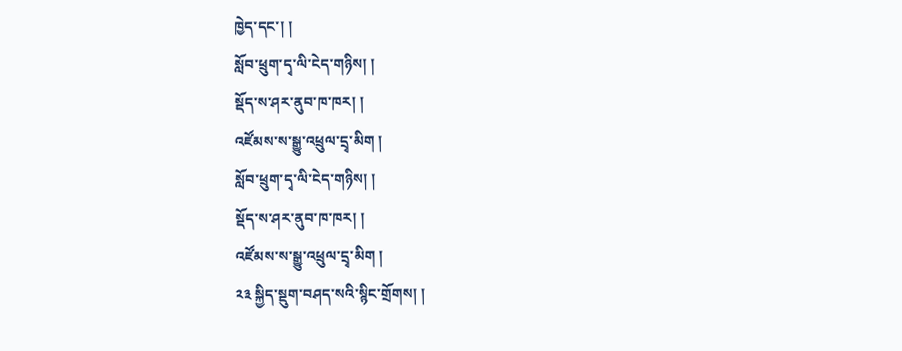ཁྱེད་དང་། །
སློབ་ཕྲུག་དྭ་ལི་ངེད་གཉིས། །
སྡོད་ས་ཤར་ནུབ་ཁ་ཁར། །
འཛོམས་ས་སྒྱུ་འཕྲུལ་དྲྭ་མིག །
སློབ་ཕྲུག་དྭ་ལི་ངེད་གཉིས། །
སྡོད་ས་ཤར་ནུབ་ཁ་ཁར། །
འཛོམས་ས་སྒྱུ་འཕྲུལ་དྲྭ་མིག །
༢༣ སྐྱིད་སྡུག་བཤད་སའི་སྙིང་གྲོགས། །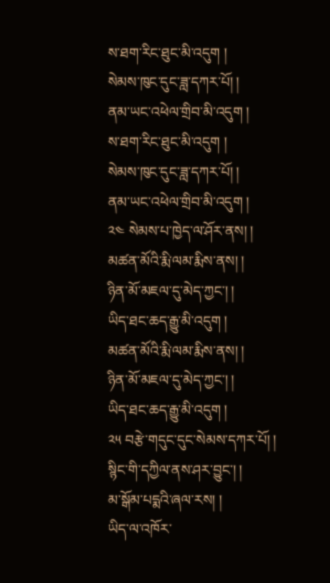ས་ཐག་རིང་ཐུང་མི་འདུག །
སེམས་ཁུང་དུང་ཟླ་དཀར་པོ། །
ནམ་ཡང་འཕེལ་གྲིབ་མི་འདུག །
ས་ཐག་རིང་ཐུང་མི་འདུག །
སེམས་ཁུང་དུང་ཟླ་དཀར་པོ། །
ནམ་ཡང་འཕེལ་གྲིབ་མི་འདུག །
༢༤ སེམས་པ་ཁྱེད་ལ་ཤོར་ནས། །
མཚན་མོའི་རྨི་ལམ་རྨིས་ནས། །
ཉིན་མོ་མཇལ་དུ་མེད་ཀྱང་། །
ཡིད་ཐང་ཆད་རྒྱུ་མི་འདུག །
མཚན་མོའི་རྨི་ལམ་རྨིས་ནས། །
ཉིན་མོ་མཇལ་དུ་མེད་ཀྱང་། །
ཡིད་ཐང་ཆད་རྒྱུ་མི་འདུག །
༢༥ བརྩེ་གདུང་དུང་སེམས་དཀར་པོ། །
སྙིང་གི་དཀྱིལ་ནས་ཤར་བྱུང་། །
མ་སྒོམ་པདྨའི་ཞལ་རས། །
ཡིད་ལ་འཁོར་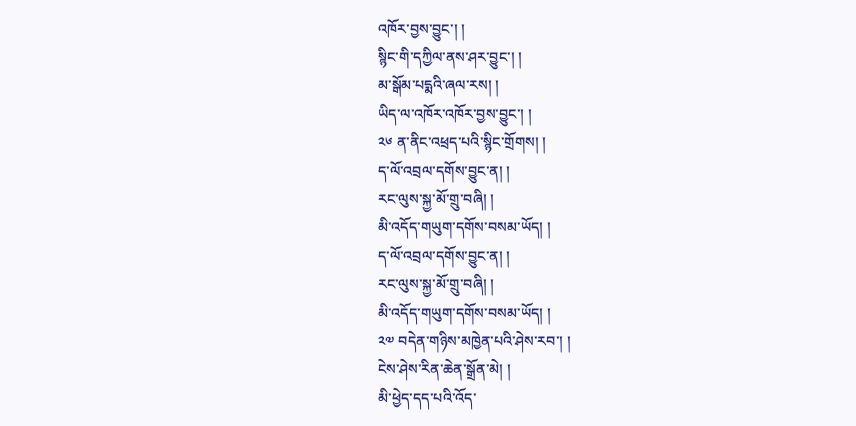འཁོར་བྱས་བྱུང་། །
སྙིང་གི་དཀྱིལ་ནས་ཤར་བྱུང་། །
མ་སྒོམ་པདྨའི་ཞལ་རས། །
ཡིད་ལ་འཁོར་འཁོར་བྱས་བྱུང་། །
༢༦ ན་ནིང་འཕྲད་པའི་སྙིང་གྲོགས། །
ད་ལོ་འབྲལ་དགོས་བྱུང་ན། །
རང་ལུས་སྐྱ་མོ་གྲུ་བཞི། །
མི་འདོད་གཡུག་དགོས་བསམ་ཡོད། །
ད་ལོ་འབྲལ་དགོས་བྱུང་ན། །
རང་ལུས་སྐྱ་མོ་གྲུ་བཞི། །
མི་འདོད་གཡུག་དགོས་བསམ་ཡོད། །
༢༧ བདེན་གཉིས་མཁྱེན་པའི་ཤེས་རབ་། །
ངེས་ཤེས་རིན་ཆེན་སྒྲོན་མེ། །
མི་ཕྱེད་དད་པའི་འོད་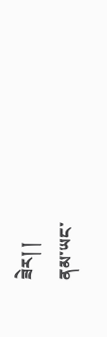ཟེར། །
ནམ་ཡང་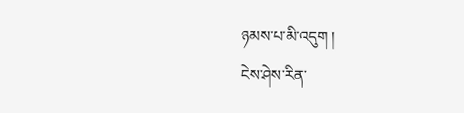ཉམས་པ་མི་འདུག །
ངེས་ཤེས་རིན་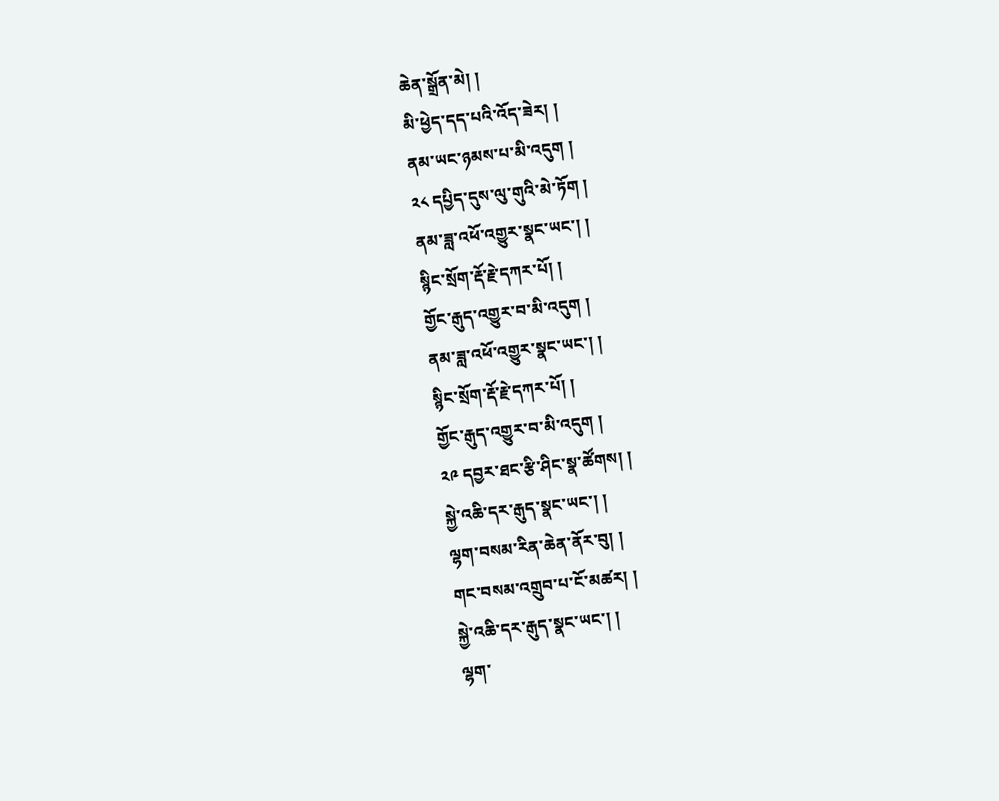ཆེན་སྒྲོན་མེ། །
མི་ཕྱེད་དད་པའི་འོད་ཟེར། །
ནམ་ཡང་ཉམས་པ་མི་འདུག །
༢༨ དཔྱིད་དུས་ལུ་གུའི་མེ་ཏོག །
ནམ་ཟླ་འཕོ་འགྱུར་སྣང་ཡང་། །
སྙིང་སྲོག་རྡོ་རྗེ་དཀར་པོ། །
གྱོང་རྒུད་འགྱུར་བ་མི་འདུག །
ནམ་ཟླ་འཕོ་འགྱུར་སྣང་ཡང་། །
སྙིང་སྲོག་རྡོ་རྗེ་དཀར་པོ། །
གྱོང་རྒུད་འགྱུར་བ་མི་འདུག །
༢༩ དབྱར་ཐང་རྩི་ཤིང་སྣ་ཚོགས། །
སྐྱེ་འཆི་དར་རྒུད་སྣང་ཡང་། །
ལྷག་བསམ་རིན་ཆེན་ནོར་བུ། །
གང་བསམ་འགྲུབ་པ་ངོ་མཚར། །
སྐྱེ་འཆི་དར་རྒུད་སྣང་ཡང་། །
ལྷག་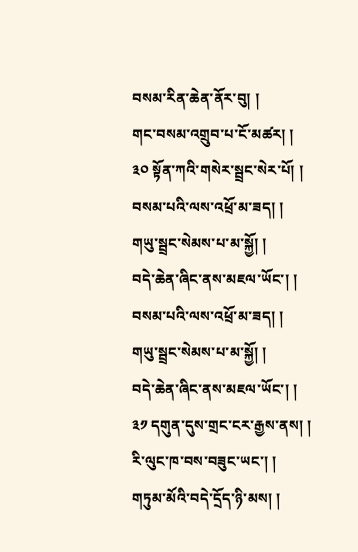བསམ་རིན་ཆེན་ནོར་བུ། །
གང་བསམ་འགྲུབ་པ་ངོ་མཚར། །
༣༠ སྟོན་ཀའི་གསེར་སྦྲང་སེར་པོ། །
བསམ་པའི་ལས་འཕྲོ་མ་ཟད། །
གཡུ་སྦྲང་སེམས་པ་མ་སྐྱོ། །
བདེ་ཆེན་ཞིང་ནས་མཇལ་ཡོང་། །
བསམ་པའི་ལས་འཕྲོ་མ་ཟད། །
གཡུ་སྦྲང་སེམས་པ་མ་སྐྱོ། །
བདེ་ཆེན་ཞིང་ནས་མཇལ་ཡོང་། །
༣༡ དགུན་དུས་གྲང་ངར་རྒྱས་ནས། །
རི་ལུང་ཁ་བས་བཟུང་ཡང་། །
གཏུམ་མོའི་བདེ་དྲོད་ཉི་མས། །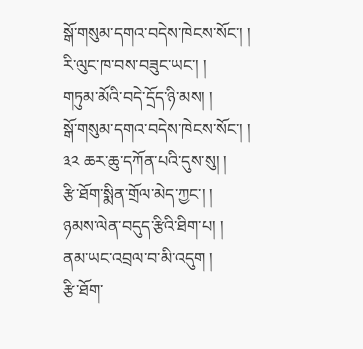སྒོ་གསུམ་དགའ་བདེས་ཁེངས་སོང་། །
རི་ལུང་ཁ་བས་བཟུང་ཡང་། །
གཏུམ་མོའི་བདེ་དྲོད་ཉི་མས། །
སྒོ་གསུམ་དགའ་བདེས་ཁེངས་སོང་། །
༣༢ ཆར་ཆུ་དཀོན་པའི་དུས་སུ། །
རྩི་ཐོག་སྨིན་གྲོལ་མེད་ཀྱང་། །
ཉམས་ལེན་བདུད་རྩིའི་ཐིག་པ། །
ནམ་ཡང་འབྲལ་བ་མི་འདུག །
རྩི་ཐོག་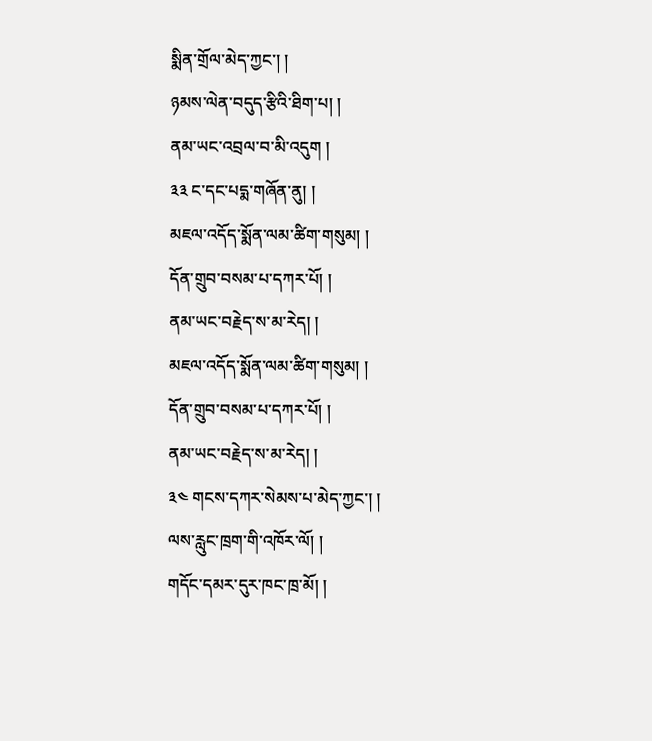སྨིན་གྲོལ་མེད་ཀྱང་། །
ཉམས་ལེན་བདུད་རྩིའི་ཐིག་པ། །
ནམ་ཡང་འབྲལ་བ་མི་འདུག །
༣༣ ང་དང་པདྨ་གཞོན་ནུ། །
མཇལ་འདོད་སྨོན་ལམ་ཚིག་གསུམ། །
དོན་གྲུབ་བསམ་པ་དཀར་པོ། །
ནམ་ཡང་བརྗེད་ས་མ་རེད། །
མཇལ་འདོད་སྨོན་ལམ་ཚིག་གསུམ། །
དོན་གྲུབ་བསམ་པ་དཀར་པོ། །
ནམ་ཡང་བརྗེད་ས་མ་རེད། །
༣༤ གངས་དཀར་སེམས་པ་མེད་ཀྱང་། །
ལས་རླུང་ཁྲག་གི་འཁོར་ལོ། །
གདོང་དམར་དུར་ཁང་ཁྲ་མོ། །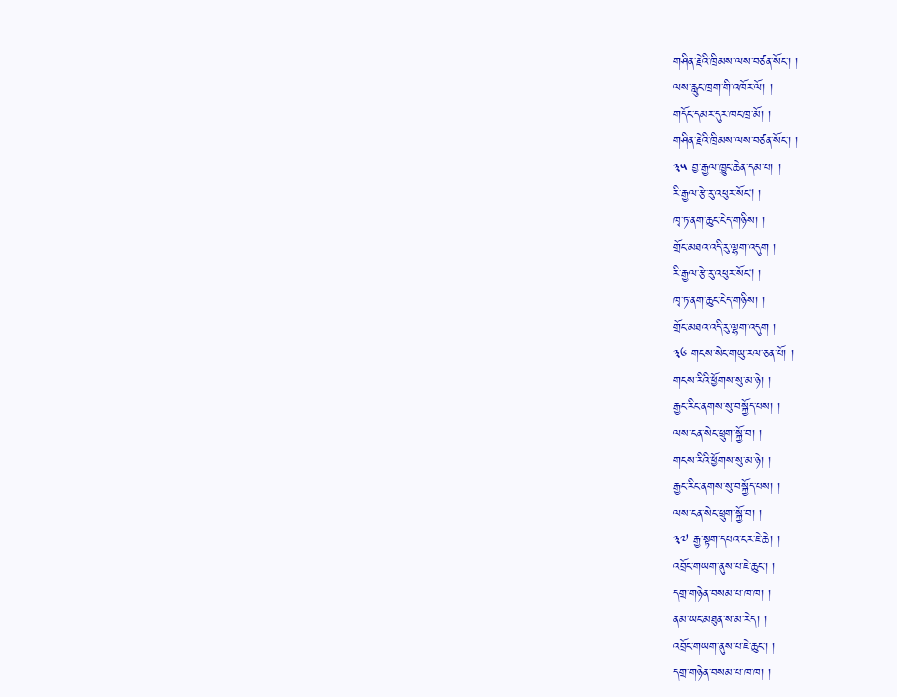གཤིན་རྗེའི་ཁྲིམས་ལས་བཙན་སོང་། །
ལས་རླུང་ཁྲག་གི་འཁོར་ལོ། །
གདོང་དམར་དུར་ཁང་ཁྲ་མོ། །
གཤིན་རྗེའི་ཁྲིམས་ལས་བཙན་སོང་། །
༣༥ བྱ་རྒྱལ་ཁྱུང་ཆེན་དམ་པ། །
རི་རྒྱལ་རྩེ་རུ་འཕུར་སོང། །
ཁྭ་ཏ་ནག་ཆུང་ངེད་གཉིས། །
གྲོང་མཐའ་འདི་རུ་ལྷག་འདུག །
རི་རྒྱལ་རྩེ་རུ་འཕུར་སོང། །
ཁྭ་ཏ་ནག་ཆུང་ངེད་གཉིས། །
གྲོང་མཐའ་འདི་རུ་ལྷག་འདུག །
༣༦ གངས་སེང་གཡུ་རལ་ཅན་པོ། །
གངས་རིའི་ཕྱོགས་སུ་མ་ཉེ། །
རྒྱང་རིང་ནགས་སུ་བསྐྱོད་པས། །
ལས་ངན་སེང་ཕྲུག་སྐྱོ་བ། །
གངས་རིའི་ཕྱོགས་སུ་མ་ཉེ། །
རྒྱང་རིང་ནགས་སུ་བསྐྱོད་པས། །
ལས་ངན་སེང་ཕྲུག་སྐྱོ་བ། །
༣༧ རྒྱ་སྟག་དཔའ་ངར་ཇེ་ཆེ། །
འབྲོང་གཡག་ནུས་པ་ཇེ་ཆུང་། །
དགྲ་གཉེན་བསམ་པ་ཁ་ཁ། །
ནམ་ཡང་མཐུན་ས་མ་རེད། །
འབྲོང་གཡག་ནུས་པ་ཇེ་ཆུང་། །
དགྲ་གཉེན་བསམ་པ་ཁ་ཁ། །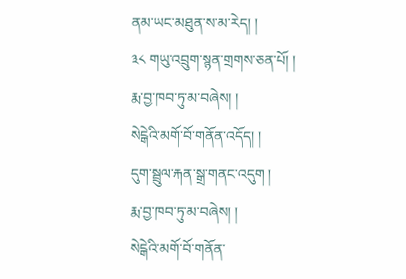ནམ་ཡང་མཐུན་ས་མ་རེད། །
༣༨ གཡུ་འབྲུག་སྙན་གྲགས་ཅན་པོ། །
རྨ་བྱ་ཁབ་ཏུ་མ་བཞེས། །
སེངྒེའི་མགོ་བོ་གནོན་འདོད། །
དུག་སྦྲུལ་རྐན་སྒྲ་གནང་འདུག །
རྨ་བྱ་ཁབ་ཏུ་མ་བཞེས། །
སེངྒེའི་མགོ་བོ་གནོན་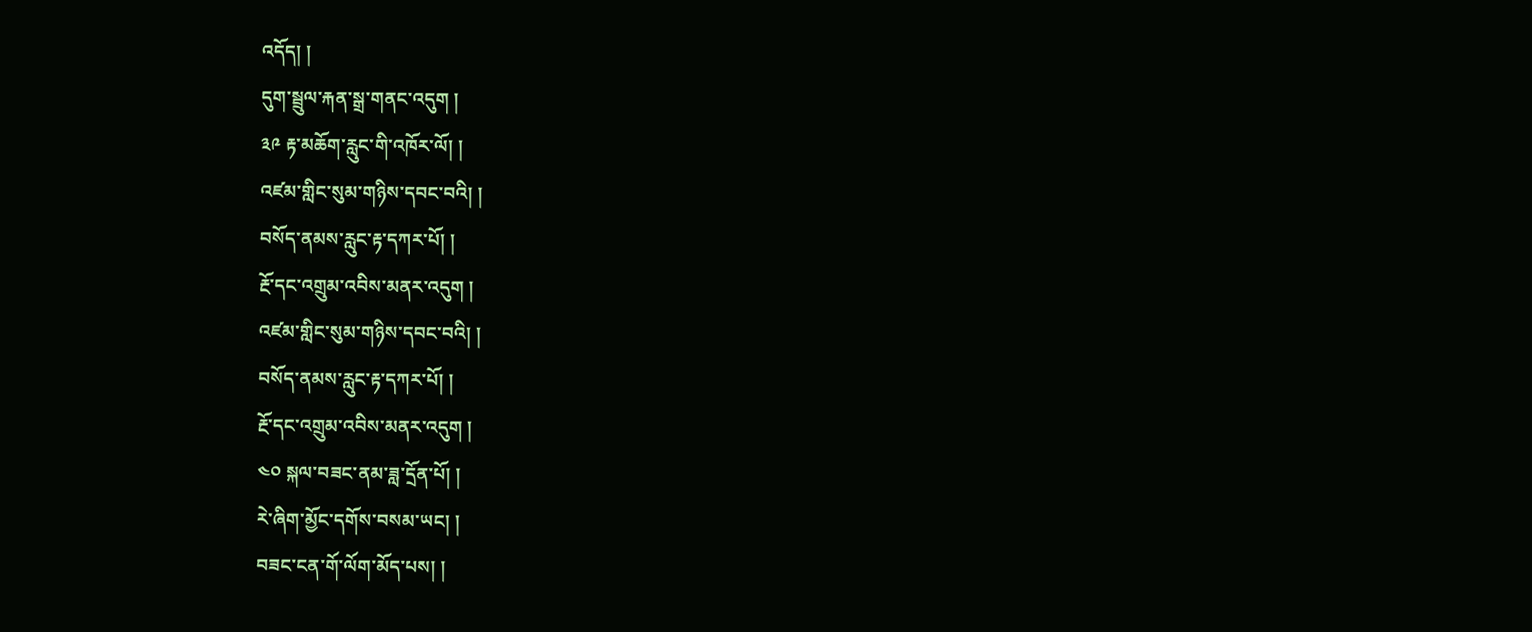འདོད། །
དུག་སྦྲུལ་རྐན་སྒྲ་གནང་འདུག །
༣༩ རྟ་མཆོག་རླུང་གི་འཁོར་ལོ། །
འཛམ་གླིང་སུམ་གཉིས་དབང་བའི། །
བསོད་ནམས་རླུང་རྟ་དཀར་པོ། །
རྔོ་དང་འགྲུམ་འབིས་མནར་འདུག །
འཛམ་གླིང་སུམ་གཉིས་དབང་བའི། །
བསོད་ནམས་རླུང་རྟ་དཀར་པོ། །
རྔོ་དང་འགྲུམ་འབིས་མནར་འདུག །
༤༠ སྐལ་བཟང་ནམ་ཟླ་དྲོན་པོ། །
རེ་ཞིག་མྱོང་དགོས་བསམ་ཡང། །
བཟང་ངན་གོ་ལོག་མོད་པས། །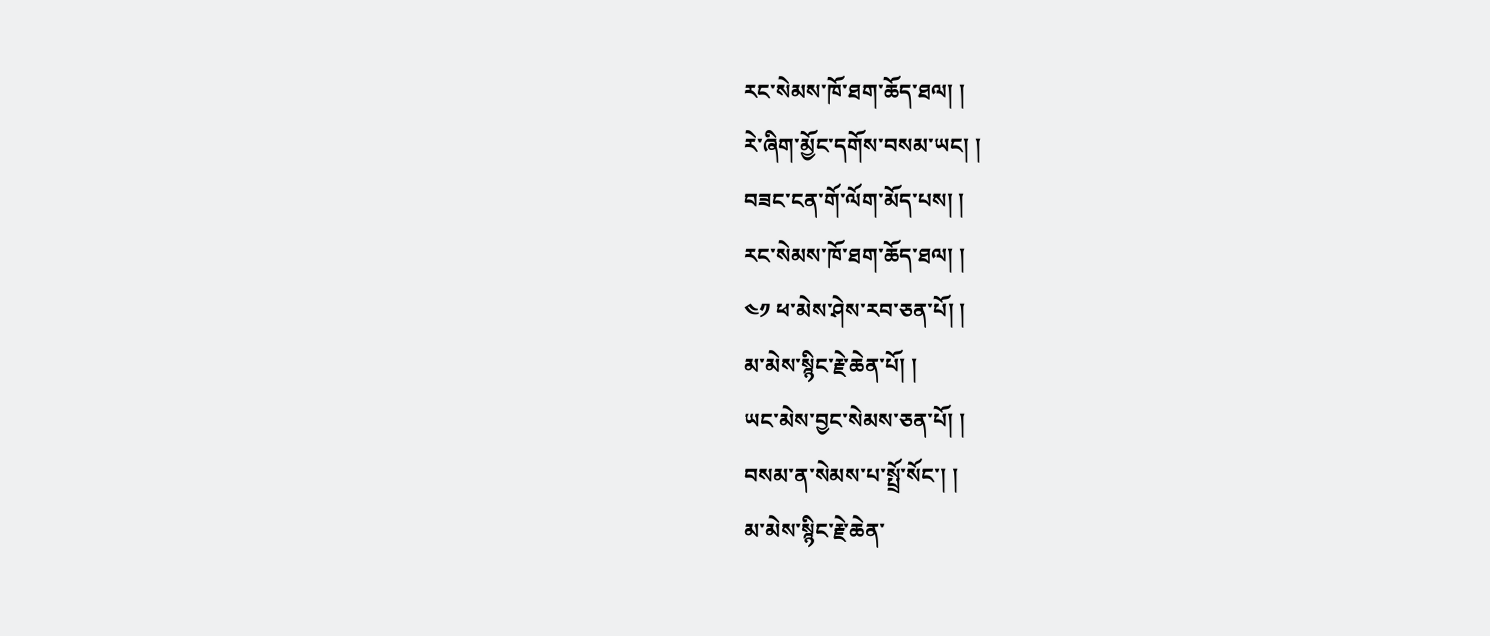རང་སེམས་ཁོ་ཐག་ཆོད་ཐལ། །
རེ་ཞིག་མྱོང་དགོས་བསམ་ཡང། །
བཟང་ངན་གོ་ལོག་མོད་པས། །
རང་སེམས་ཁོ་ཐག་ཆོད་ཐལ། །
༤༡ ཕ་མེས་ཤེས་རབ་ཅན་པོ། །
མ་མེས་སྙིང་རྗེ་ཆེན་པོ། །
ཡང་མེས་བྱང་སེམས་ཅན་པོ། །
བསམ་ན་སེམས་པ་སྤྲོ་སོང་། །
མ་མེས་སྙིང་རྗེ་ཆེན་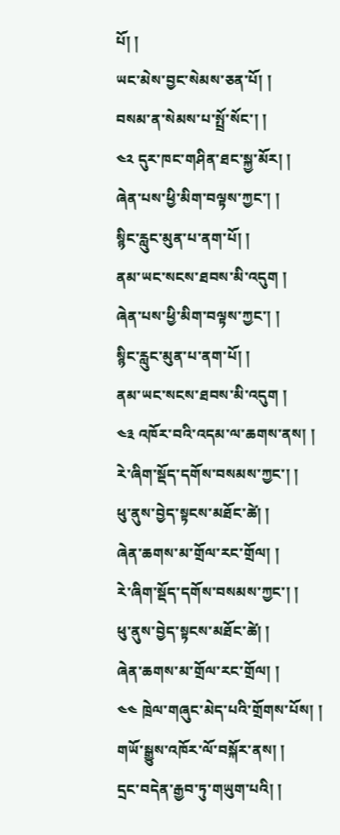པོ། །
ཡང་མེས་བྱང་སེམས་ཅན་པོ། །
བསམ་ན་སེམས་པ་སྤྲོ་སོང་། །
༤༢ དུར་ཁང་གཤིན་ཐང་སྐྱ་མོར། །
ཞེན་པས་ཕྱི་མིག་བལྟས་ཀྱང་། །
སྙིང་རླུང་མུན་པ་ནག་པོ། །
ནམ་ཡང་སངས་ཐབས་མི་འདུག །
ཞེན་པས་ཕྱི་མིག་བལྟས་ཀྱང་། །
སྙིང་རླུང་མུན་པ་ནག་པོ། །
ནམ་ཡང་སངས་ཐབས་མི་འདུག །
༤༣ འཁོར་བའི་འདམ་ལ་ཆགས་ནས། །
རེ་ཞིག་སྡོད་དགོས་བསམས་ཀྱང་། །
ཕུ་ནུས་བྱེད་སྟངས་མཐོང་ཚེ། །
ཞེན་ཆགས་མ་གྲོལ་རང་གྲོལ། །
རེ་ཞིག་སྡོད་དགོས་བསམས་ཀྱང་། །
ཕུ་ནུས་བྱེད་སྟངས་མཐོང་ཚེ། །
ཞེན་ཆགས་མ་གྲོལ་རང་གྲོལ། །
༤༤ ཁྲེལ་གཞུང་མེད་པའི་གྲོགས་པོས། །
གཡོ་སྒྱུས་འཁོར་ལོ་བསྐོར་ནས། །
དྲང་བདེན་རྒྱབ་ཏུ་གཡུག་པའི། །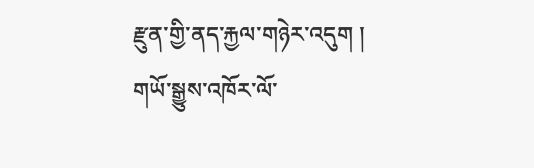རྫུན་གྱི་ནད་རྐྱལ་གཉེར་འདུག །
གཡོ་སྒྱུས་འཁོར་ལོ་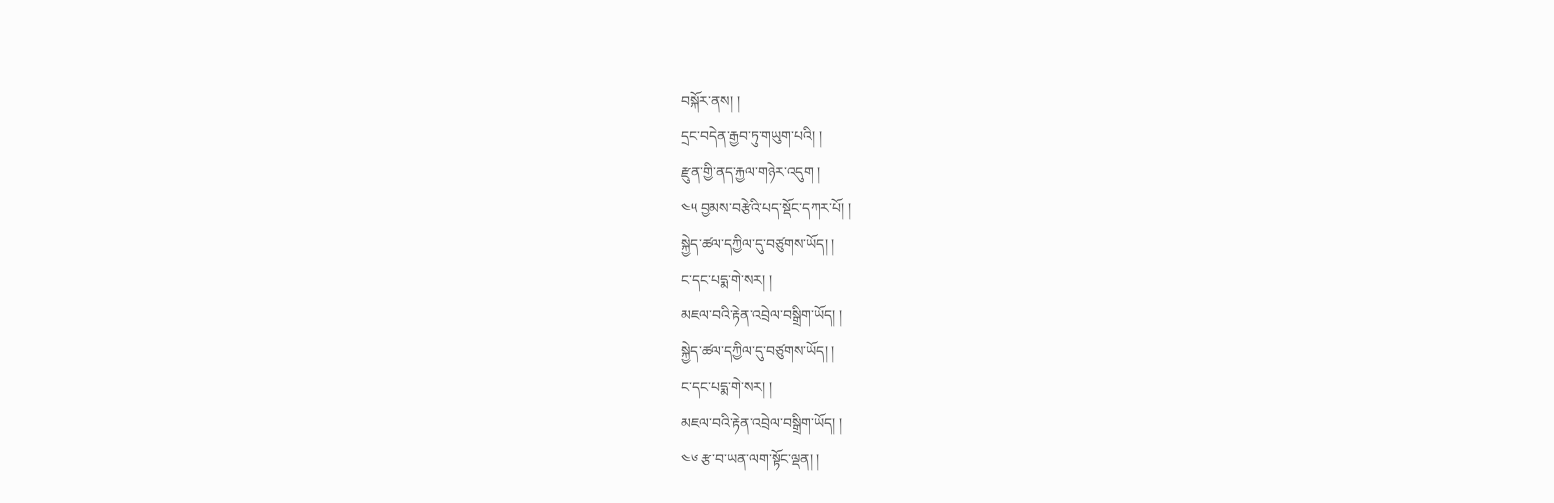བསྐོར་ནས། །
དྲང་བདེན་རྒྱབ་ཏུ་གཡུག་པའི། །
རྫུན་གྱི་ནད་རྐྱལ་གཉེར་འདུག །
༤༥ བྱམས་བརྩེའི་པད་སྡོང་དཀར་པོ། །
སྐྱེད་ཚལ་དཀྱིལ་དུ་བཙུགས་ཡོད། །
ང་དང་པདྨ་གེ་སར། །
མཇལ་བའི་རྟེན་འབྲེལ་བསྒྲིག་ཡོད། །
སྐྱེད་ཚལ་དཀྱིལ་དུ་བཙུགས་ཡོད། །
ང་དང་པདྨ་གེ་སར། །
མཇལ་བའི་རྟེན་འབྲེལ་བསྒྲིག་ཡོད། །
༤༦ རྩ་བ་ཡན་ལག་སྟོང་ལྡན། །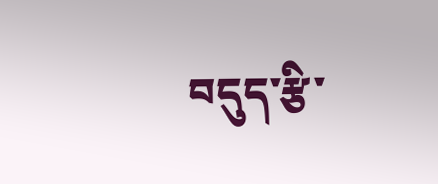བདུད་རྩི་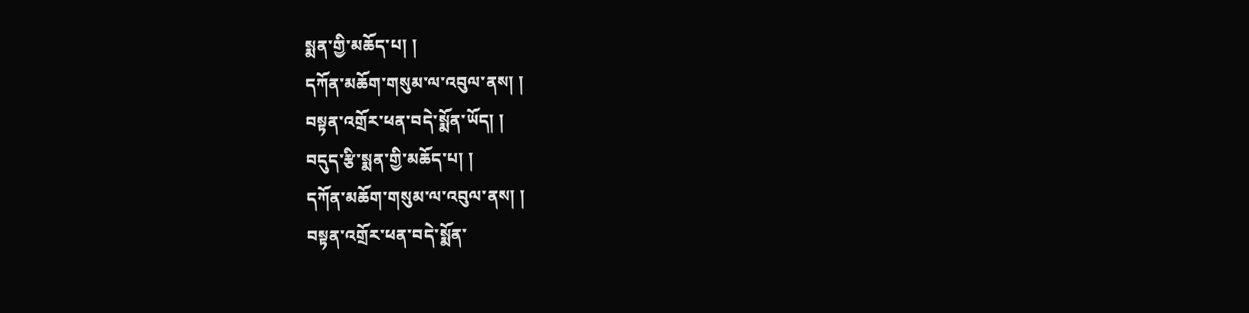སྨན་གྱི་མཆོད་པ། །
དཀོན་མཆོག་གསུམ་ལ་འབུལ་ནས། །
བསྟན་འགྲོར་ཕན་བདེ་སྨོན་ཡོད། །
བདུད་རྩི་སྨན་གྱི་མཆོད་པ། །
དཀོན་མཆོག་གསུམ་ལ་འབུལ་ནས། །
བསྟན་འགྲོར་ཕན་བདེ་སྨོན་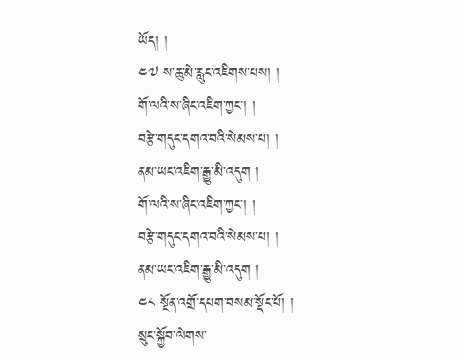ཡོད། །
༤༧ ས་ཆུ་མེ་རླུང་འཇིགས་པས། །
གོ་ལའི་ས་ཞིང་འཇིག་ཀྱང་། །
བརྩེ་གདུང་དགའ་བའི་སེམས་པ། །
ནམ་ཡང་འཇིག་རྒྱུ་མི་འདུག །
གོ་ལའི་ས་ཞིང་འཇིག་ཀྱང་། །
བརྩེ་གདུང་དགའ་བའི་སེམས་པ། །
ནམ་ཡང་འཇིག་རྒྱུ་མི་འདུག །
༤༨ སྔོན་འགྲོ་དཔག་བསམ་སྡོང་པོ། །
སྲུང་སྐྱོབ་ལེགས་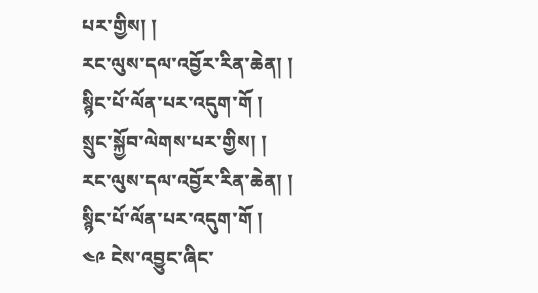པར་གྱིས། །
རང་ལུས་དལ་འབྱོར་རིན་ཆེན། །
སྙིང་པོ་ལོན་པར་འདུག་གོ །
སྲུང་སྐྱོབ་ལེགས་པར་གྱིས། །
རང་ལུས་དལ་འབྱོར་རིན་ཆེན། །
སྙིང་པོ་ལོན་པར་འདུག་གོ །
༤༩ ངེས་འབྱུང་ཞིང་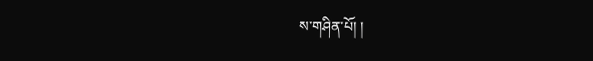ས་གཤིན་པོ། །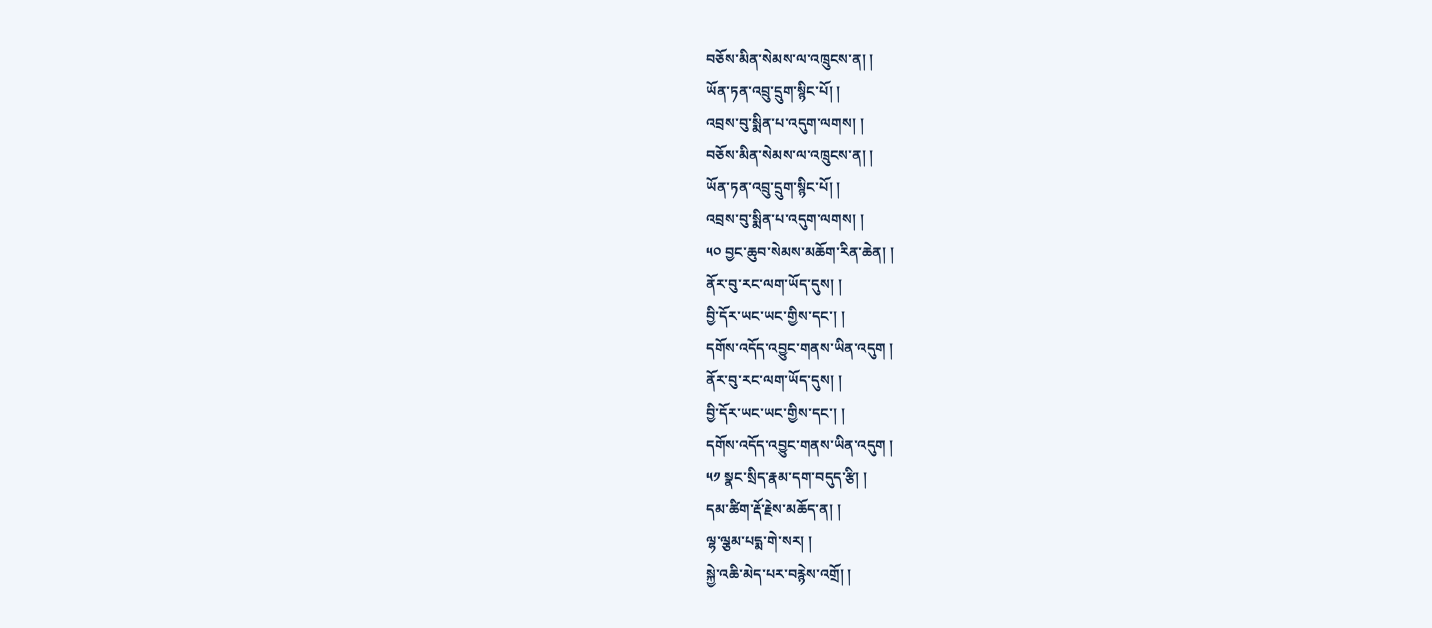བཅོས་མིན་སེམས་ལ་འཁྲུངས་ན། །
ཡོན་ཏན་འབྲུ་དྲུག་སྙིང་པོ། །
འབྲས་བུ་སྨིན་པ་འདུག་ལགས། །
བཅོས་མིན་སེམས་ལ་འཁྲུངས་ན། །
ཡོན་ཏན་འབྲུ་དྲུག་སྙིང་པོ། །
འབྲས་བུ་སྨིན་པ་འདུག་ལགས། །
༥༠ བྱང་ཆུབ་སེམས་མཆོག་རིན་ཆེན། །
ནོར་བུ་རང་ལག་ཡོད་དུས། །
བྱི་དོར་ཡང་ཡང་གྱིས་དང་། །
དགོས་འདོད་འབྱུང་གནས་ཡིན་འདུག །
ནོར་བུ་རང་ལག་ཡོད་དུས། །
བྱི་དོར་ཡང་ཡང་གྱིས་དང་། །
དགོས་འདོད་འབྱུང་གནས་ཡིན་འདུག །
༥༡ སྣང་སྲིད་རྣམ་དག་བདུད་རྩི། །
དམ་ཚིག་རྡོ་རྗེས་མཆོད་ན། །
ལྷ་ལྕམ་པདྨ་གེ་སར། །
སྐྱེ་འཆི་མེད་པར་བརྙེས་འགྲོ། །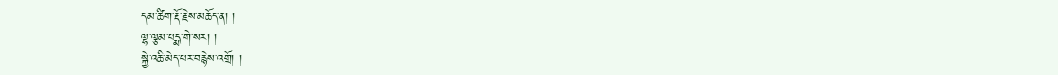དམ་ཚིག་རྡོ་རྗེས་མཆོད་ན། །
ལྷ་ལྕམ་པདྨ་གེ་སར། །
སྐྱེ་འཆི་མེད་པར་བརྙེས་འགྲོ། །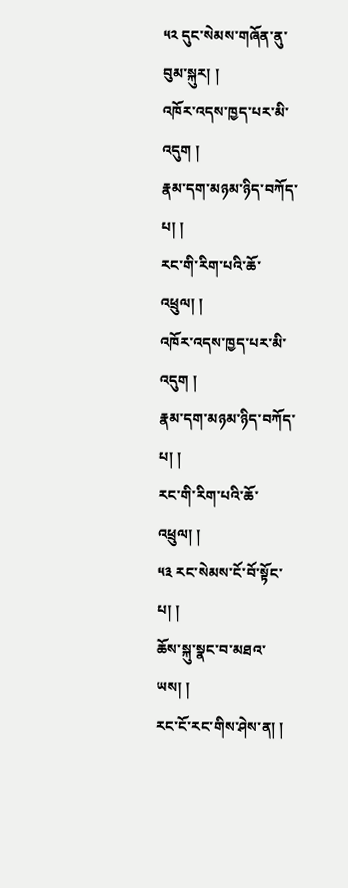༥༢ དུང་སེམས་གཞོན་ནུ་བུམ་སྐུར། །
འཁོར་འདས་ཁྱད་པར་མི་འདུག །
རྣམ་དག་མཉམ་ཉིད་བཀོད་པ། །
རང་གི་རིག་པའི་ཆོ་འཕྲུལ། །
འཁོར་འདས་ཁྱད་པར་མི་འདུག །
རྣམ་དག་མཉམ་ཉིད་བཀོད་པ། །
རང་གི་རིག་པའི་ཆོ་འཕྲུལ། །
༥༣ རང་སེམས་ངོ་བོ་སྟོང་པ། །
ཆོས་སྐུ་སྣང་བ་མཐའ་ཡས། །
རང་ངོ་རང་གིས་ཤེས་ན། །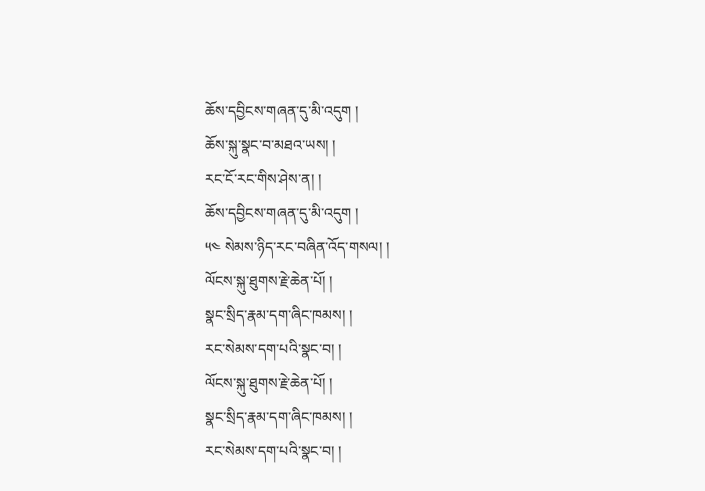ཆོས་དབྱིངས་གཞན་དུ་མི་འདུག །
ཆོས་སྐུ་སྣང་བ་མཐའ་ཡས། །
རང་ངོ་རང་གིས་ཤེས་ན། །
ཆོས་དབྱིངས་གཞན་དུ་མི་འདུག །
༥༤ སེམས་ཉིད་རང་བཞིན་འོད་གསལ། །
ལོངས་སྐུ་ཐུགས་རྗེ་ཆེན་པོ། །
སྣང་སྲིད་རྣམ་དག་ཞིང་ཁམས། །
རང་སེམས་དག་པའི་སྣང་བ། །
ལོངས་སྐུ་ཐུགས་རྗེ་ཆེན་པོ། །
སྣང་སྲིད་རྣམ་དག་ཞིང་ཁམས། །
རང་སེམས་དག་པའི་སྣང་བ། །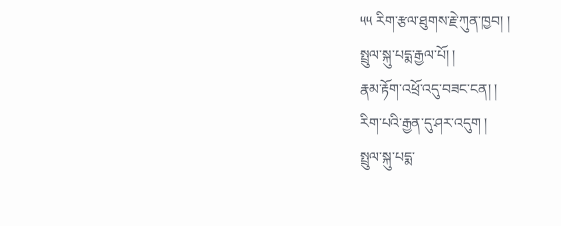༥༥ རིག་རྩལ་ཐུགས་རྗེ་ཀུན་ཁྱབ། །
སྤྲུལ་སྐུ་པདྨ་རྒྱལ་པོ། །
རྣམ་རྟོག་འཕྲོ་འདུ་བཟང་ངན། །
རིག་པའི་རྒྱན་དུ་ཤར་འདུག །
སྤྲུལ་སྐུ་པདྨ་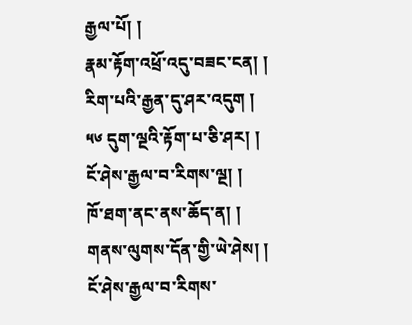རྒྱལ་པོ། །
རྣམ་རྟོག་འཕྲོ་འདུ་བཟང་ངན། །
རིག་པའི་རྒྱན་དུ་ཤར་འདུག །
༥༦ དུག་ལྔའི་རྟོག་པ་ཅི་ཤར། །
ངོ་ཤེས་རྒྱལ་བ་རིགས་ལྔ། །
ཁོ་ཐག་ནང་ནས་ཆོད་ན། །
གནས་ལུགས་དོན་གྱི་ཡེ་ཤེས། །
ངོ་ཤེས་རྒྱལ་བ་རིགས་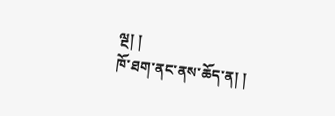ལྔ། །
ཁོ་ཐག་ནང་ནས་ཆོད་ན། །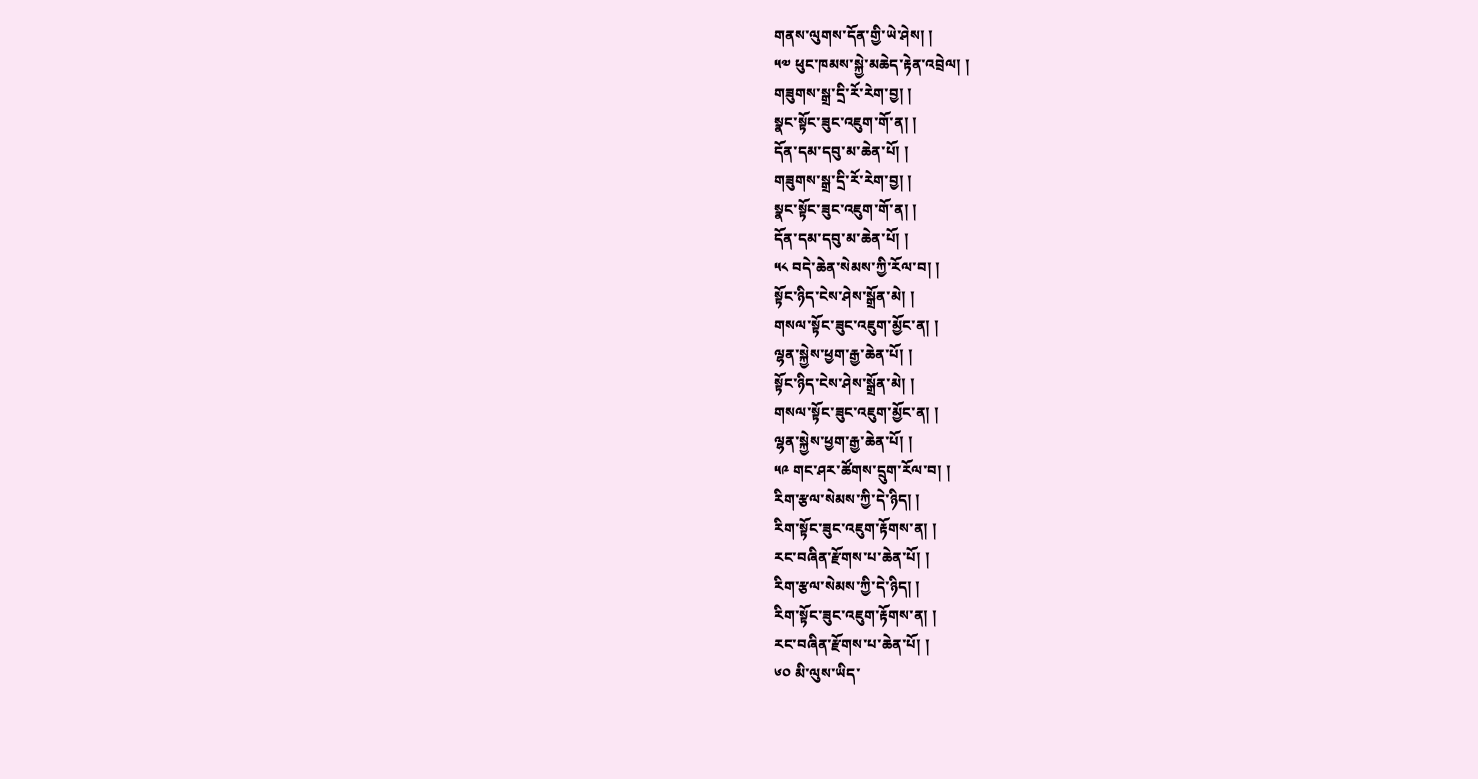གནས་ལུགས་དོན་གྱི་ཡེ་ཤེས། །
༥༧ ཕུང་ཁམས་སྐྱེ་མཆེད་རྟེན་འབྲེལ། །
གཟུགས་སྒྲ་དྲི་རོ་རེག་བྱ། །
སྣང་སྟོང་ཟུང་འཇུག་གོ་ན། །
དོན་དམ་དབུ་མ་ཆེན་པོ། །
གཟུགས་སྒྲ་དྲི་རོ་རེག་བྱ། །
སྣང་སྟོང་ཟུང་འཇུག་གོ་ན། །
དོན་དམ་དབུ་མ་ཆེན་པོ། །
༥༨ བདེ་ཆེན་སེམས་ཀྱི་རོལ་བ། །
སྟོང་ཉིད་ངེས་ཤེས་སྒྲོན་མེ། །
གསལ་སྟོང་ཟུང་འཇུག་མྱོང་ན། །
ལྷན་སྐྱེས་ཕྱག་རྒྱ་ཆེན་པོ། །
སྟོང་ཉིད་ངེས་ཤེས་སྒྲོན་མེ། །
གསལ་སྟོང་ཟུང་འཇུག་མྱོང་ན། །
ལྷན་སྐྱེས་ཕྱག་རྒྱ་ཆེན་པོ། །
༥༩ གང་ཤར་ཚོགས་དྲུག་རོལ་བ། །
རིག་རྩལ་སེམས་ཀྱི་དེ་ཉིད། །
རིག་སྟོང་ཟུང་འཇུག་རྟོགས་ན། །
རང་བཞིན་རྫོགས་པ་ཆེན་པོ། །
རིག་རྩལ་སེམས་ཀྱི་དེ་ཉིད། །
རིག་སྟོང་ཟུང་འཇུག་རྟོགས་ན། །
རང་བཞིན་རྫོགས་པ་ཆེན་པོ། །
༦༠ མི་ལུས་ཡིད་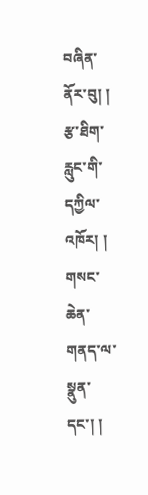བཞིན་ནོར་བུ། །
རྩ་ཐིག་རླུང་གི་དཀྱིལ་འཁོར། །
གསང་ཆེན་གནད་ལ་སྣུན་དང་། །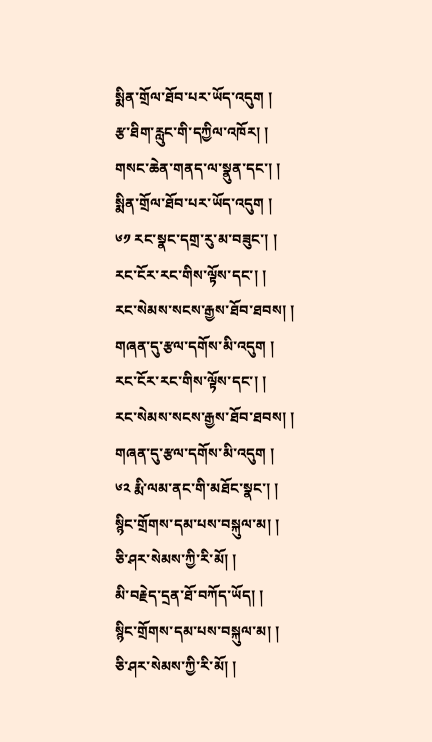སྨིན་གྲོལ་ཐོབ་པར་ཡོད་འདུག །
རྩ་ཐིག་རླུང་གི་དཀྱིལ་འཁོར། །
གསང་ཆེན་གནད་ལ་སྣུན་དང་། །
སྨིན་གྲོལ་ཐོབ་པར་ཡོད་འདུག །
༦༡ རང་སྣང་དགྲ་རུ་མ་བཟུང་། །
རང་ངོར་རང་གིས་ལྟོས་དང་། །
རང་སེམས་སངས་རྒྱས་ཐོབ་ཐབས། །
གཞན་དུ་རྩལ་དགོས་མི་འདུག །
རང་ངོར་རང་གིས་ལྟོས་དང་། །
རང་སེམས་སངས་རྒྱས་ཐོབ་ཐབས། །
གཞན་དུ་རྩལ་དགོས་མི་འདུག །
༦༢ རྨི་ལམ་ནང་གི་མཐོང་སྣང་། །
སྙིང་གྲོགས་དམ་པས་བསྐུལ་མ། །
ཅི་ཤར་སེམས་ཀྱི་རི་མོ། །
མི་བརྗེད་དྲན་ཐོ་བཀོད་ཡོད། །
སྙིང་གྲོགས་དམ་པས་བསྐུལ་མ། །
ཅི་ཤར་སེམས་ཀྱི་རི་མོ། །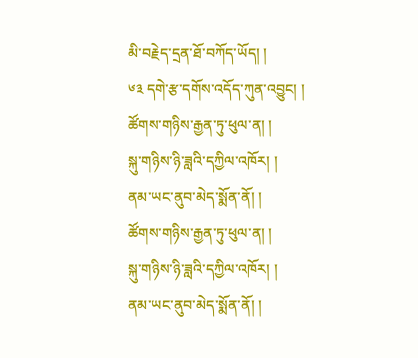མི་བརྗེད་དྲན་ཐོ་བཀོད་ཡོད། །
༦༣ དགེ་རྩ་དགོས་འདོད་ཀུན་འབྱུང། །
ཚོགས་གཉིས་རྒྱན་ཏུ་ཕུལ་ན། །
སྐུ་གཉིས་ཉི་ཟླའི་དཀྱིལ་འཁོར། །
ནམ་ཡང་ནུབ་མེད་སྨོན་ནོ། །
ཚོགས་གཉིས་རྒྱན་ཏུ་ཕུལ་ན། །
སྐུ་གཉིས་ཉི་ཟླའི་དཀྱིལ་འཁོར། །
ནམ་ཡང་ནུབ་མེད་སྨོན་ནོ། །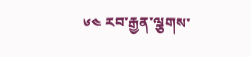༦༤ རབ་རྒྱན་ལྕགས་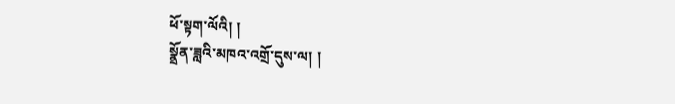ཕོ་སྟག་ལོའི། །
སྣྲོན་ཟླའི་མཁའ་འགྲོ་དུས་ལ། །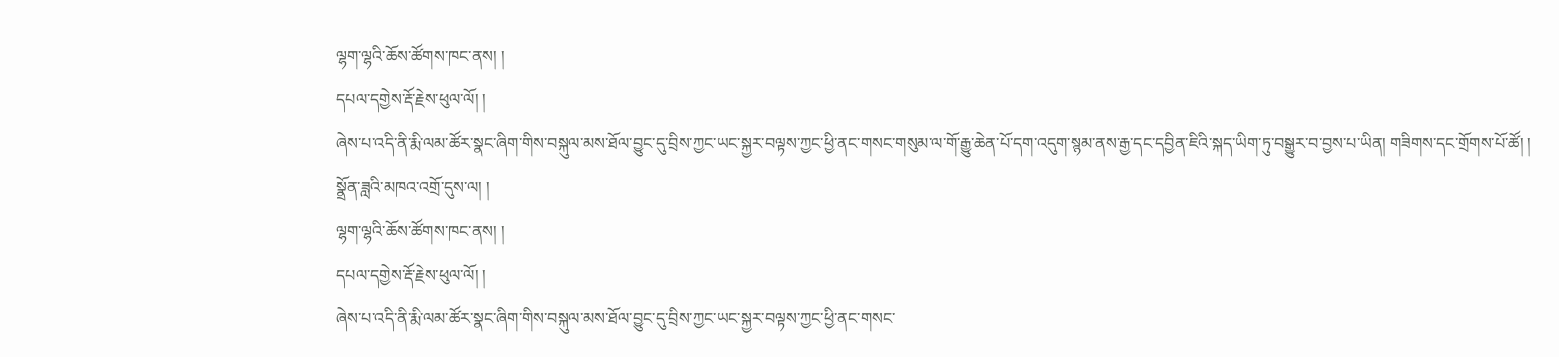ལྷག་ལྷའི་ཆོས་ཚོགས་ཁང་ནས། །
དཔལ་དགྱེས་རྡོ་རྗེས་ཕུལ་ལོ། །
ཞེས་པ་འདི་ནི་རྨི་ལམ་ཚོར་སྣང་ཞིག་གིས་བསྐུལ་མས་ཐོལ་བྱུང་དུ་བྲིས་ཀྱང་ཡང་སྐྱར་བལྟས་ཀྱང་ཕྱི་ནང་གསང་གསུམ་ལ་གོ་རྒྱུ་ཆེན་པོ་དག་འདུག་སྙམ་ནས་རྒྱ་དང་དབྱིན་ཇིའི་སྐད་ཡིག་ཏུ་བསྒྱུར་བ་བྱས་པ་ཡིན། གཟིགས་དང་གྲོགས་པོ་ཚོ། །
སྣྲོན་ཟླའི་མཁའ་འགྲོ་དུས་ལ། །
ལྷག་ལྷའི་ཆོས་ཚོགས་ཁང་ནས། །
དཔལ་དགྱེས་རྡོ་རྗེས་ཕུལ་ལོ། །
ཞེས་པ་འདི་ནི་རྨི་ལམ་ཚོར་སྣང་ཞིག་གིས་བསྐུལ་མས་ཐོལ་བྱུང་དུ་བྲིས་ཀྱང་ཡང་སྐྱར་བལྟས་ཀྱང་ཕྱི་ནང་གསང་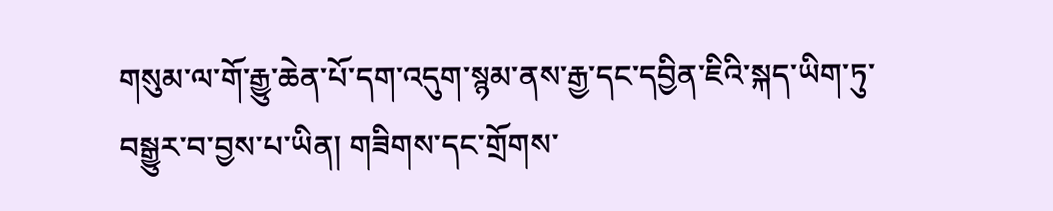གསུམ་ལ་གོ་རྒྱུ་ཆེན་པོ་དག་འདུག་སྙམ་ནས་རྒྱ་དང་དབྱིན་ཇིའི་སྐད་ཡིག་ཏུ་བསྒྱུར་བ་བྱས་པ་ཡིན། གཟིགས་དང་གྲོགས་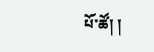པོ་ཚོ། །